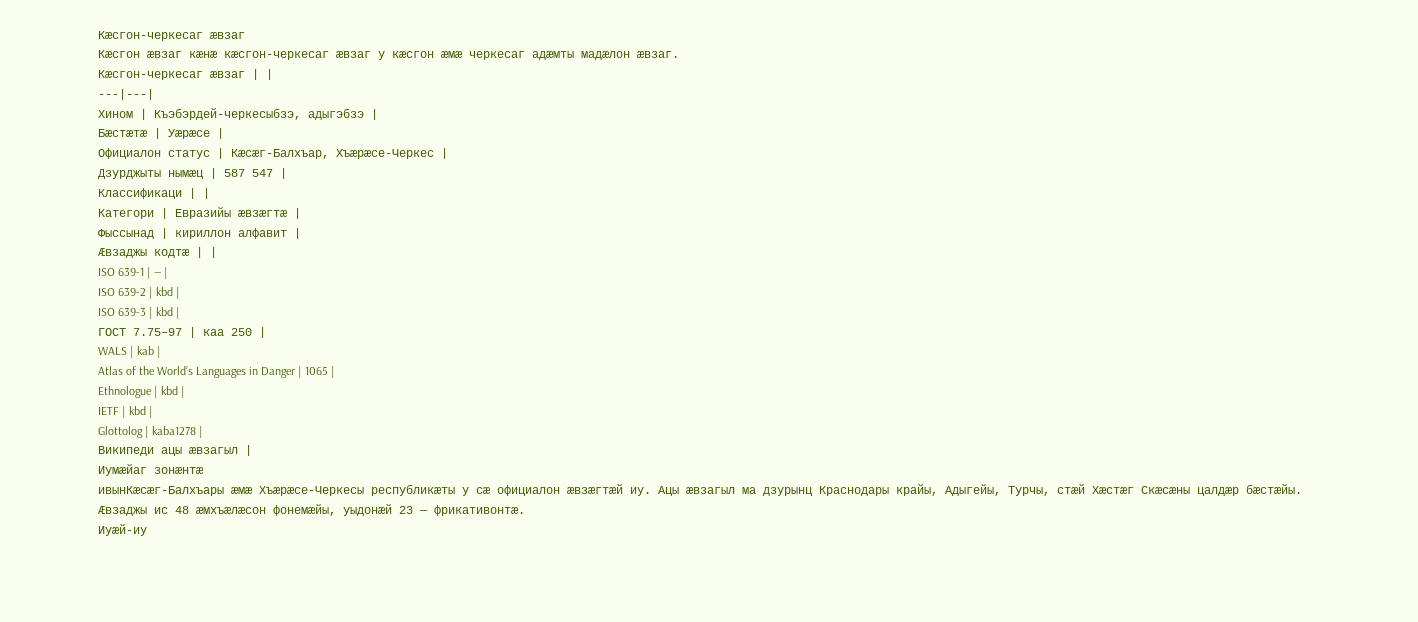Кæсгон-черкесаг æвзаг
Кæсгон æвзаг кæнæ кæсгон-черкесаг æвзаг у кæсгон æмæ черкесаг адæмты мадæлон æвзаг.
Кæсгон-черкесаг æвзаг | |
---|---|
Хином | Къэбэрдей-черкесыбзэ, адыгэбзэ |
Бæстæтæ | Уæрæсе |
Официалон статус | Кæсæг-Балхъар, Хъæрæсе-Черкес |
Дзурджыты нымæц | 587 547 |
Классификаци | |
Категори | Евразийы æвзæгтæ |
Фыссынад | кириллон алфавит |
Æвзаджы кодтæ | |
ISO 639-1 | — |
ISO 639-2 | kbd |
ISO 639-3 | kbd |
ГОСТ 7.75–97 | каа 250 |
WALS | kab |
Atlas of the World’s Languages in Danger | 1065 |
Ethnologue | kbd |
IETF | kbd |
Glottolog | kaba1278 |
Википеди ацы æвзагыл |
Иумæйаг зонæнтæ
ивынКæсæг-Балхъары æмæ Хъæрæсе-Черкесы республикæты у сæ официалон æвзæгтæй иу. Ацы æвзагыл ма дзурынц Краснодары крайы, Адыгейы, Турчы, стæй Хæстæг Скæсæны цалдæр бæстæйы.
Æвзаджы ис 48 æмхъæлæсон фонемæйы, уыдонæй 23 — фрикативонтæ.
Иуæй-иу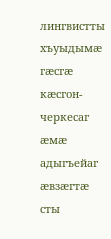лингвистты хъуыдымæ гæсгæ кæсгон-черкесаг æмæ адыгъейаг æвзæгтæ сты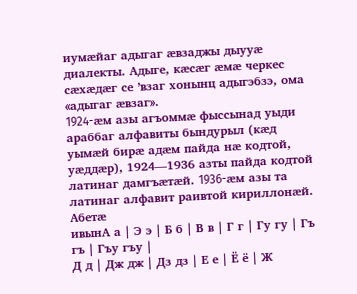иумæйаг адыгаг æвзаджы дыууæ диалекты. Адыге, кæсæг æмæ черкес сæхæдæг се ’взаг хонынц адыгэбзэ, ома «адыгаг æвзаг».
1924-æм азы агъоммæ фыссынад уыди араббаг алфавиты бындурыл (кæд уымæй бирæ адæм пайда нæ кодтой, уæддæр), 1924—1936 азты пайда кодтой латинаг дамгъæтæй. 1936-æм азы та латинаг алфавит раивтой кириллонæй.
Абетæ
ивынА а | Э э | Б б | В в | Г г | Гу гу | Гъ гъ | Гъу гъу |
Д д | Дж дж | Дз дз | Е е | Ё ё | Ж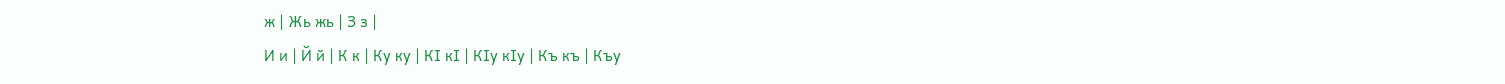ж | Жь жь | З з |
И и | Й й | К к | Ку ку | КI кI | КIу кIу | Къ къ | Къу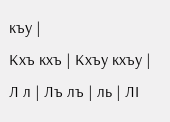къу |
Кхъ кхъ | Кхъу кхъу | Л л | Лъ лъ | ль | ЛI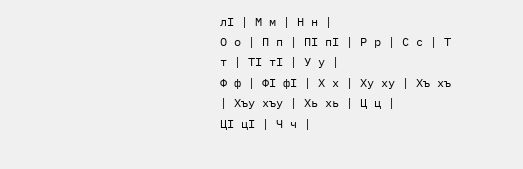лI | М м | Н н |
О о | П п | ПI пI | Р р | С с | Т т | ТI тI | У у |
Ф ф | ФI фI | Х х | Ху ху | Хъ хъ | Хъу хъу | Хь хь | Ц ц |
ЦI цI | Ч ч |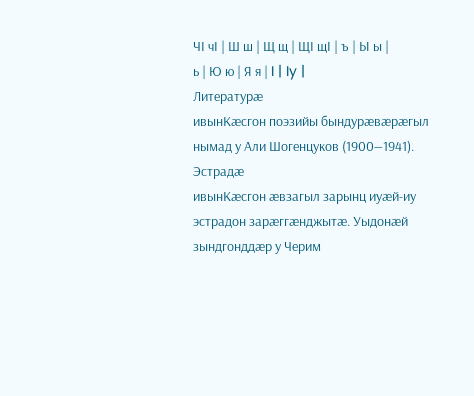ЧI чI | Ш ш | Щ щ | ЩI щI | ъ | Ы ы |
ь | Ю ю | Я я | I | Iy |
Литературæ
ивынКæсгон поэзийы бындурæвæрæгыл нымад у Али Шогенцуков (1900—1941).
Эстрадæ
ивынКæсгон æвзагыл зарынц иуæй-иу эстрадон зарæггæнджытæ. Уыдонæй зындгонддæр у Черим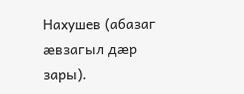Нахушев (абазаг æвзагыл дæр зары).